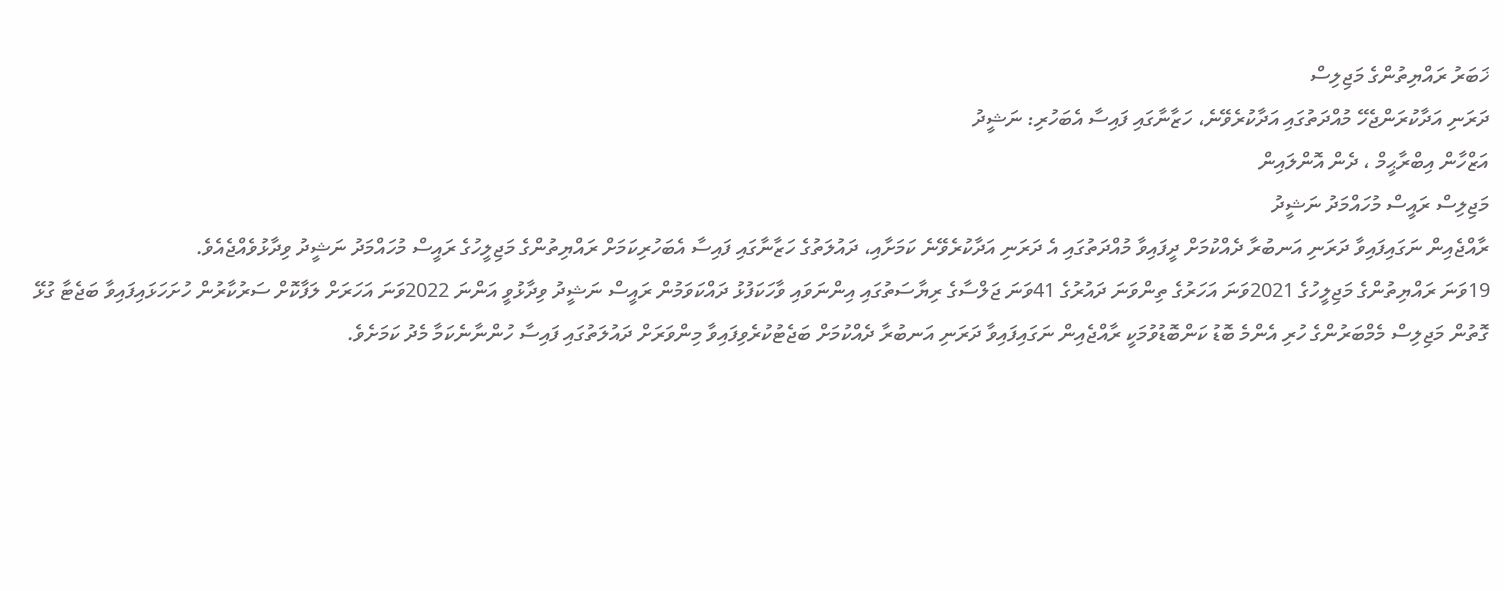ޚަބަރު ރައްޔިތުންގެ މަޖިލިސް
ދަރަނި އަދާކުރަންޖެހޭ މުއްދަތުގައި އަދާކުރެވޭނެ، ހަޒާނާގައި ފައިސާ އެބަހުރި: ނަޝީދު
އަޒްހާން އިބްރާޙީމް ، ދެން އޮންލައިން
މަޖިލިސް ރައީސް މުހައްމަދު ނަޝީދު
ރާއްޖެއިން ނަގައިފައިވާ ދަރަނި އަނބުރާ ދެއްކުމަށް ދީފައިވާ މުއްދަތުގައި އެ ދަރަނި އަދާކުރެވޭނެ ކަމަށާއި، ދައުލަތުގެ ހަޒާނާގައި ފައިސާ އެބަހުރިކަމަށް ރައްޔިތުންގެ މަޖިލީހުގެ ރައީސް މުހައްމަދު ނަޝީދު ވިދާޅުވެއްޖެއެވެ.
19ވަނަ ރައްޔިތުންގެ މަޖިލީހުގެ 2021ވަނަ އަހަރުގެ ތިންވަނަ ދައުރުގެ 41ވަނަ ޖަލްސާގެ ރިޔާސަތުގައި އިންނަވައި ވާހަކަފުޅު ދައްކަވަމުން ރައީސް ނަޝީދު ވިދާޅުވީ އަންނަ 2022ވަނަ އަހަރަށް ލަފާކޮށް ސަރުކާރުން ހުށަހަޅައިފައިވާ ބަޖެޓާ ގުޅޭ ގޮތުން މަޖިލިސް މެމްބަރުންގެ ހުރި އެންމެ ބޮޑު ކަންބޮޑުވުމަކީ ރާއްޖެއިން ނަގައިފައިވާ ދަރަނި އަނބުރާ ދެއްކުމަށް ބަޖެޓުކުރެވިފައިވާ މިންވަރަށް ދައުލަތުގައި ފައިސާ ހުންނާނެކަމާ މެދު ކަމަށެވެ.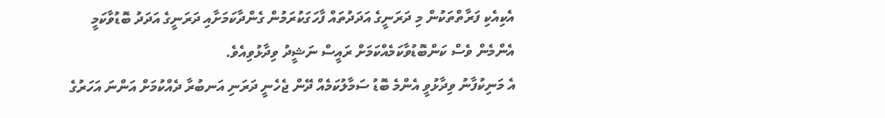އެކިއެކި ފަރާތްތަކުން މި ދަރަނީގެ އަދަދުތައް ފާހަގަކުރަމުން ގެންދާކަމަށާއި ދަރަނީގެ އަދަދު ބޮޑުވާކަމީ އެންމެން ވެސް ކަންބޮޑުވާކަމެއްކަމަށް ރައީސް ނަޝީދު ވިދާޅުވިއެވެ.
އެ މަނިކުފާނު ވިދާޅުވީ އެންމެ ބޮޑު ސަމާލުކަމެއް ދޭން ޖެހެނީ ދަރަނި އަނބުރާ ދެއްކުމަށް އަންނަ އަހަރުގެ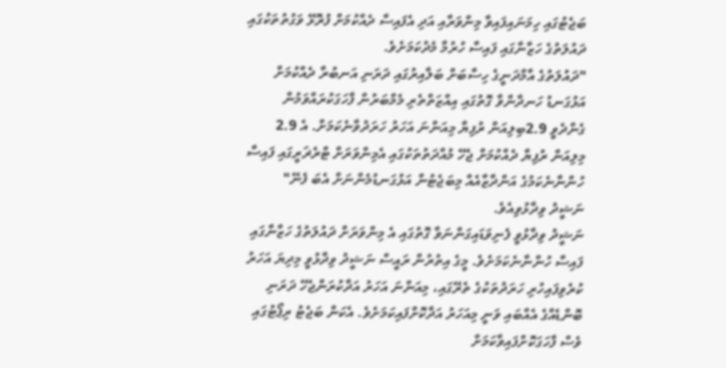ބަޖެޓުގައި ހިމަނައިފައިވާ މިންވަރާއި އަދި އެފައިސާ ދެއްކުމަށް ފުރޮޅޭ ވަގުތުތަކުގައި ދައުލަތުގެ ހަޒާނާގައި ފައިސާ ހުރުމާ މެދުކަމަށެވެ.
"ދައުލަތުގެ އާމްދަނީގެ ހިސާބަށް ބަލާއިރުގައި ދަރަނި އަނބުރާ ދެއްކުމަށް އަޅުގަނޑު ހަނދާންވާ ގޮތުގައި އިއްޒަތްތެރި މެމްބަރުން ފާހަގަކުރައްވަމުން ގެންދެވީ 2.9ބިލިއަން ރުފިޔާ މިއަންނަ އަހަރު ހަރަދުވާނެކަމަށް. އެ 2.9 މިލިއަން ރުފިޔާ ދެއްކުމަށް ޖެހޭ މުއްދަތުތަކުގައި އެމިންވަރަށް ޓްރެޜަރީގައި ފައިސާ ހުންނާނެކަމުގެ އަންދާޒާއެއް މިބަޖެޓުން އަޅުގަނޑުމެންނަށް އެބަ ފެނޭ" ނަޝީދު ވިދާޅުވިއެވެ.
ނަޝީދު ވިދާޅުވީ ފެނިވަޑައިގަންނަވާ ގޮތުގައި އެ މިންވަރަށް ދައުލަތުގެ ހަޒާނާގައި ފައިސާ ހުންނާނެކަމަށެވެ. މީގެ އިތުރުން ރައީސް ނަޝީދު ވިދާޅުވީ މިދިޔަ އަހަރު ކުރެވިފައިހުރި ހަރަދުތަކުގެ ތެރޭގައި، މިއަންނަ އަހަރު އަދާކުރަންޖެހޭ ދަރަނި ބޮންޑެއްގެ އެއްބައި ވަނީ މިއަހަރު އަދާކޮށްފައިކަމަށެވެ. އެކަން ބަޖެޓު ރިޕޯޓުގައި ވެސް ފާހަގަކޮށްފައިވާކަމަށް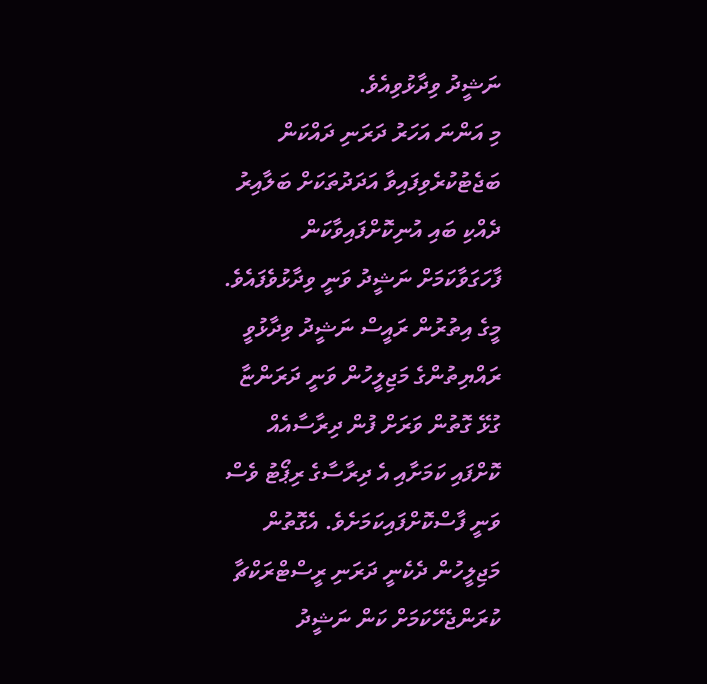ނަޝީދު ވިދާޅުވިއެވެ.
މި އަންނަ އަހަރު ދަރަނި ދައްކަން ބަޖެޓުކުރެވިފައިވާ އަދަދުތަކަށް ބަލާއިރު ދެއްކި ބައި އުނިކޮށްފައިވާކަން ފާހަގަވާކަމަށް ނަޝީދު ވަނީ ވިދާޅުވެފައެވެ. މީގެ އިތުރުން ރައީސް ނަޝީދު ވިދާޅުވީ ރައްޔިތުންގެ މަޖިލީހުން ވަނީ ދަރަންޏާ ގުޅޭ ގޮތުން ވަރަށް ފުން ދިރާސާއެއް ކޮށްފައި ކަމަށާއި އެ ދިރާސާގެ ރިޕޯޓު ވެސް ވަނީ ފާސްކޮށްފައިކަމަށެވެ. އެގޮތުން މަޖިލީހުން ދެކެނީ ދަރަނި ރީސްޓްރަކްޗާ ކުރަންޖެހޭކަމަށް ކަން ނަޝީދު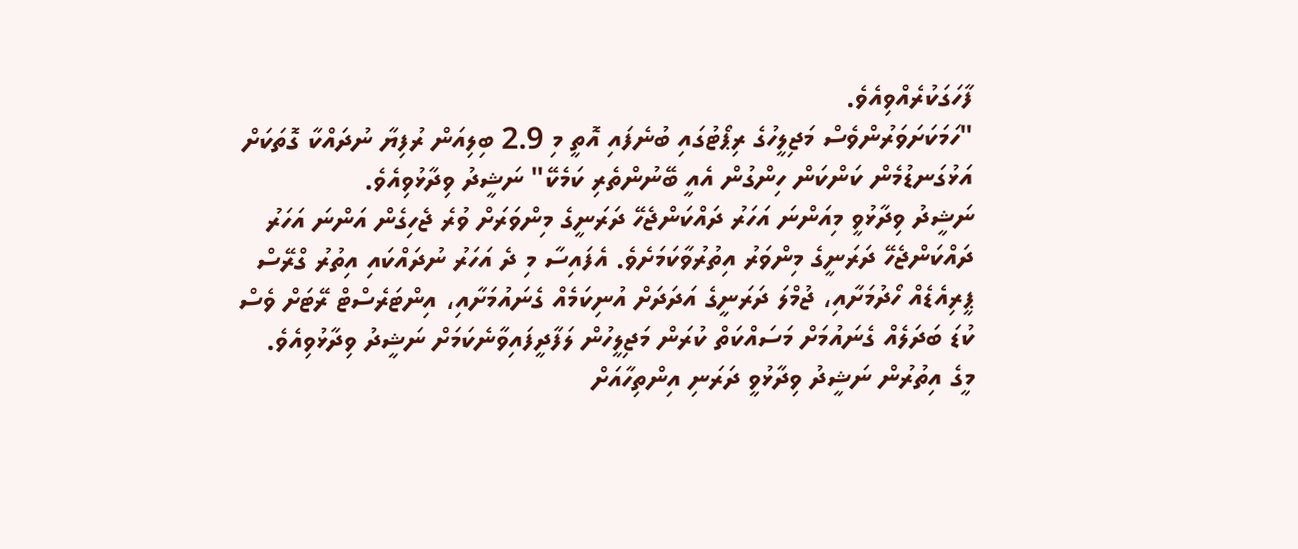ފާހަގަކުރެއްވިއެވެ.
"ހަމަކަށަވަރުންވެސް މަޖިލީހުގެ ރިޕޯޓުގައި ބުނެފައި އޮތީ މި 2.9 ބިލިއަން ރުފިޔާ ނުދައްކާ ގޮތަކަށް އަޅުގަނޑުމެން ކަންކަން ހިންގުން އެއީ ބޭނުންތެރި ކަމެކޭ" ނަޝީދު ވިދާޅުވިއެވެ.
ނަޝީދު ވިދާޅުވީ މިއަންނަ އަހަރު ދައްކަންޖެހޭ ދަރަނީގެ މިންވަރަށް ވުރެ ޖެހިގެން އަންނަ އަހަރު ދައްކަންޖެހޭ ދަރަނީގެ މިންވަރު އިތުރުވާކަމަށެވެ. އެފައިސާ މި ދެ އަހަރު ނުދައްކައި އިތުރު ގްރޭސް ޕީރިއެޑެއް ހޯދުމަށާއި، ޖުމްލަ ދަރަނީގެ އަދަދަށް އުނިކަމެއް ގެނައުމަށާއި، އިންޓަރެސްޓް ރޭޓަށް ވެސް ކުޑަ ބަދަލެއް ގެނައުމަށް މަސައްކަތް ކުރަން މަޖިލީހުން ލަފާދީފައިވާނެކަމަށް ނަޝީދު ވިދާޅުވިއެވެ.
މީގެ އިތުރުން ނަޝީދު ވިދާޅުވީ ދަރަނި އިންތިހާއަށް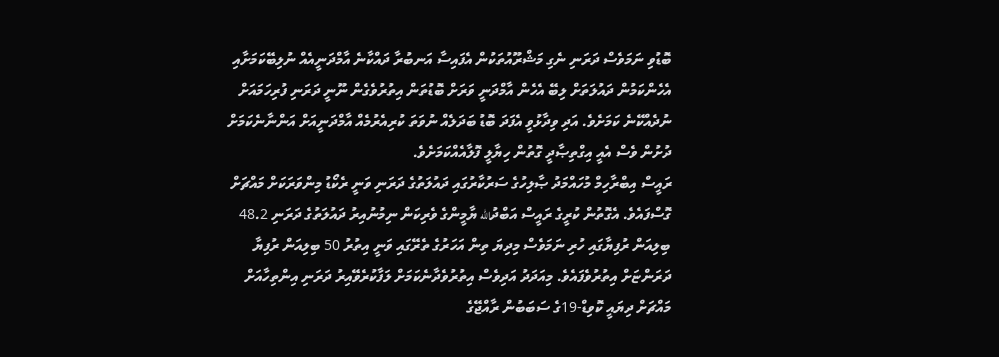ބޮޑުވި ނަމަވެސް ދަރަނި ނެގި މަޝްރޫއުތަކުން އެފައިސާ އަނބުރާ ދައްކާނެ އާމްދަނީއެއް ނުލިބޭކަމަށާއި އެހެންކަމުން ދައުލަތަށް ލިބޭ އެހެން އާމްދަނީ ވަރަށް ބޮޑުތަން އިތުރުވެގެން ނޫނީ ދަރަނި ފުރިހަމައަށް ނުދެއްކޭނެ ކަމަށެވެ. އަދި ވިދާޅުވީ އެފަދަ ބޮޑު ބަދަލެއް ނުވަތަ ކުރިއެރުމެއް އާމްދަނީއަށް އަންނާނެކަމަށް ދުށުން ވެސް އެއީ އިގްތިޞާދީ ގޮތުން ހިޔާލީ ފޮލާއެއްކަމަށެވެ.
ރައީސް އިބްރާހިމް މުހައްމަދު ޞާލިހުގެ ސަރުކާރުގައި ދައުލަތުގެ ދަރަނި ވަނީ ރެކޯޑު މިންވަރަކަށް މައްޗަށް ގޮސްފައެވެ. އެގޮތުން ކުރީގެ ރައީސް އަބްދުالله ޔާމީންގެ ވެރިކަން ނިމުނުއިރު ދައުލަތުގެ ދަރަނި 48.2 ބިލިއަން ރުފިޔާގައި ހުރި ނަމަވެސް މިދިޔަ ތިން އަހަރުގެ ތެރޭގައި ވަނީ އިތުރު 50 ބިލިއަން ރުފިޔާ ދަރަންޏަށް އިތުރުވެފައެވެ. މިއަދަދު އަދިވެސް އިތުރުވެދާނެކަމަށް ލަފާކުރެވޭއިރު ދަރަނި އިންތިހާއަށް މައްޗަށް ދިޔައީ ކޮވިޑް-19ގެ ސަބަބުން ރާއްޖޭގެ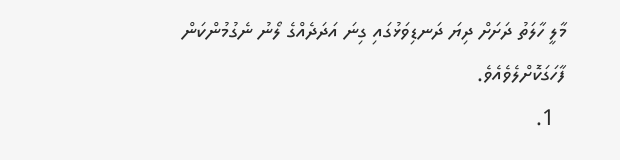މާލީ ހާލަތު ދަށަށް ދިޔަ ދަނޑިވަޅުގައި ގިނަ އަދަދެއްގެ ލޯނު ނެގުމުންކަން ފާހަގަކޮށްލެވެއެވެ.
  1.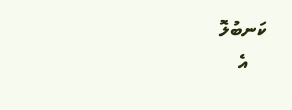ކަނބުލޮ
    އެ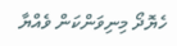ހެޔޮދޯ މިނިވަންކަން ވެއްޔާ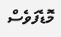މޮޑެފަވެސް